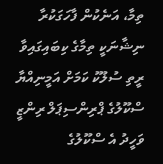ތިމާ، އަނެކުން ފާހަގަކުރާ ނިޝާނަކީ ތިމާގެ ކިބައިގައިވާ ރީތި ސުލޫކު ކަމަށް އަމީނިއްޔާ ސްކޫލުގެ ޕްރިންސިޕަލް ރިންޒީ ވަހީދު އެ ސްކޫލުގެ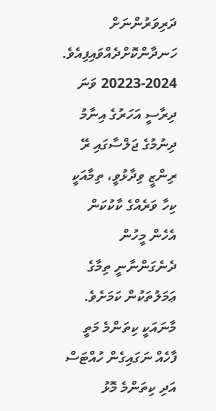ދަރިވަރުންނަށް ހަނދާންކޮށްދެއްވައިފިއެވެ.
20223-2024 ވަނަ ދިރާސީ އަހަރުގެ އިނާމު ދިނުމުގެ ޖަލްސާގައި ރޭ ރިންޒީ ވިދާޅުވީ، ތިމާއަކީ ކިހާ ވަރެއްގެ ކާކުކަން އެހެން މީހުން ދެނެގަންނާނީ ތިމާގެ ޢަމަލުތަކުން ކަމަށެވެ. މާނައަކީ ކިތަންމެ މަތީ ފާހެއް ނަގައިގެން ހުއްޓަސް އަދި ކިތަންމެ މޮޅު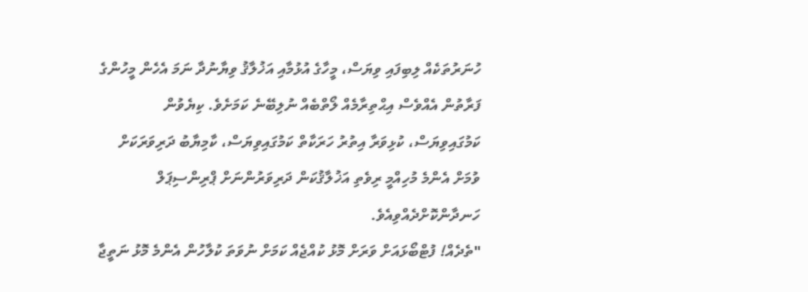ހުނަރުތަކެއް ލިބިފައި ވިޔަސް، މީހާގެ އުޅުމާއި އަޚުލާޤު ވިޔާނުދާ ނަމަ އެހެން މީހުންގެ ފަރާތުން އެއްވެސް އިޙްތިރާމެއް ލޯތްބެއް ނުލިބޭނެ ކަމަށެވެ. ކިޔެވުން ކަމުގައިވިޔަސް، ކުޅިވަރާ އިތުރު ހަރަކާތް ކަމުގައިވިޔަސް، ކާމިޔާބު ދަރިވަރަކަށް ވުމަށް އެންމެ މުހިއްމީ ރިވެތި އަޚުލާޤުކަން ދަރިވަރުންނަށް ޕްރިންސިޕަލް ހަނދާންކޮށްދެއްވިއެވެ.
"ތެދެއް! ފުޓްބޯޅައަށް ވަރަށް މޮޅު ކުއްޖެއް ކަމަށް ނުވަތަ ކުލާހުން އެންމެ މޮޅު ނަތީޖާ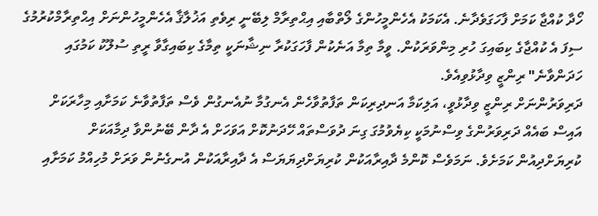ހޯދާ ކުއްޖާ ކަމަށް ފާހަގަވެދާނެ. އެކަމަކު އެހެންމީހުންގެ ލޯތްބާއި އިޙްތިރާމް ލިބޭނީ ރިވެތި އަޚުލާޤާ އެހެންމީހުންނަށް އިޙްތިރާމްކުރުމުގެ ސިފަ އެ ކުއްޖާގެ ކިބައިގަ ހުރި މިންވަރަކުން. ވީމާ ތިމާ އަނެކުން ފާހަގަކުރާ ނިޝާނަކީ ތިމާގެ ކިބައިގާވާ ރީތި ސުލޫކު ކަމުގައި ހަދަންވާނެ" ރިންޒީ ވިދާޅުވިއެވެ.
ދަރިވަރުންނަށް ރިންޒީ ވިދާޅުވީ، އަލިކަމާ އަނދިރިކަން ތަފާތުވާހެން އެނގުމާ ނުއެނގުން ވެސް ތަފާތުވާނެ ކަމަށާއި މިހާރަކަށް އައިސް ބައެއް ދަރިވަރުންގެ ވިސްނުމަކީ ކިޔެވުމުގަ ގިނަ ދުވަސްތައް ހޭދަނުކޮށް އަވަހަށް އެ ދާން ބޭނުންވާ ދިމާއަކަށް ކުރިޔަށްދިއުން ކަމަށެވެ. ނަމަވެސް ކޮންމެ ދާއިރާއަކުން ކުރިޔަށްދިޔަޔަސް އެ ދާއިރާއަކުން އުނގެނުން ވަރަށް މުހިއްމު ކަމަށާއި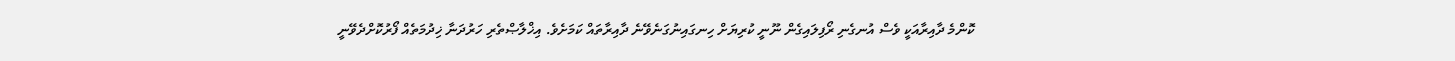ކޮންމެ ދާއިރާއަކީ ވެސް އުނގެނި ރޯފިލައިގެން ނޫނީ ކުރިޔަށް ހިނގައިނުގަނެވޭނެ ދާއިރާތައް ކަމަށެވެ. އިޚްލާޞްތެރި ހަރުދަނާ ޚިދުމަތެއް ފޯރުކޮށްދެވޭނީ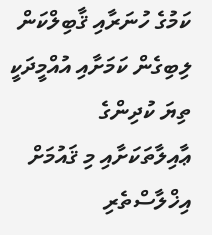ކަމުގެ ހުނަރާއި ޤާބިލްކަން ލިބިގެން ކަމަށާއި އުއްމީދަކީ ތިޔަ ކުދިންގެ ޢާއިލާތަކަށާއި މި ޤައުމަށް އިޚްލާސްތެރި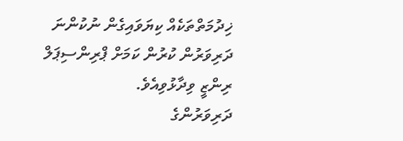ޚިދުމަތްތަކެއް ކިޔަވައިގެން ނުކުންނަ ދަރިވަރުން ކުރުން ކަމަށް ޕްރިންސިޕަލް ރިންޒީ ވިދާޅުވިއެވެ.
ދަރިވަރުންގެ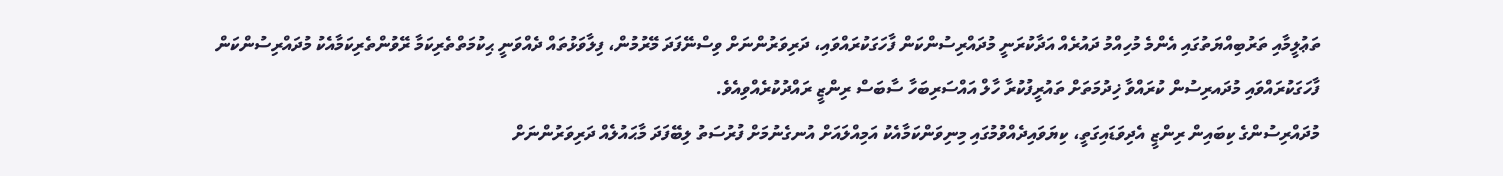ތަޢުލީމާއި ތަރުބިއްޔަތުގައި އެންމެ މުހިއްމު ދައުރެއް އަދާކުރަނީ މުދައްރިސުންކަން ފާހަގަކުރައްވައި، ދަރިވަރުންނަށް ވިސްނޭފަދަ މޭރުމުން، ފިލާވަޅުތައް ދެއްވަނީ ޙިކުމަތްތެރިކަމާ ރޭވުންތެރިކަމާއެކު މުދައްރިސުންކަން ފާހަގަކުރައްވައި މުދައރިސުން ކުރައްވާ ޚިދުމަތަށް ތައުރީފުކުރާ ހާލް އައްސަރިބަހާ ސާބަސް ރިންޒީ ރައްދުކުރެއްވިއެވެ.
މުދައްރިސުންގެ ކިބައިން ރިންޒީ އެދިވަޑައިގަތީ، ކިޔަވައިދެއްވުމުގައި މިނިވަންކަމާއެކު އަމިއްލައަށް އުނގެނުމަށް ފުރުސަތު ލިބޭފަދަ މާޙައުލެއް ދަރިވަރުންނަށް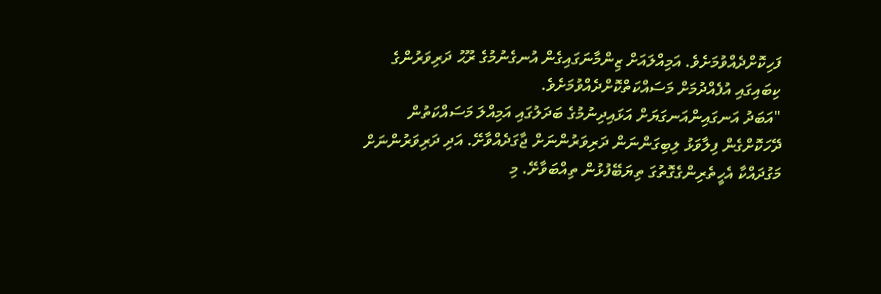ފަހިކޮށްދެއްވުމަށެވެ. އަމިއްލައަށް ޒިންމާނަގައިގެން އުނގެނުމުގެ ރޫޙު ދަރިވަރުންގެ ކިބައިގައި އުފެއްދުމަށް މަސައްކަތްކޮށްދެއްވުމަށެވެ.
"އަބަދު އަނގައިންއަނގަޔަށް އަޅައިދިނުމުގެ ބަދަލުގައި އަމިއްލަ މަސައްކަތުން ދޭހަކޮށްގެން ފިލާވަޅު ލިބިގަންނަން ދަރިވަރުންނަށް ޖާގަދެއްވާށޭ. އަދި ދަރިވަރުންނަށް މަގުދައްކާ އެހީތެރިންގެގޮތުގަ ތިޔަބޭފުޅުން ތިއްބަވާށޭ. މި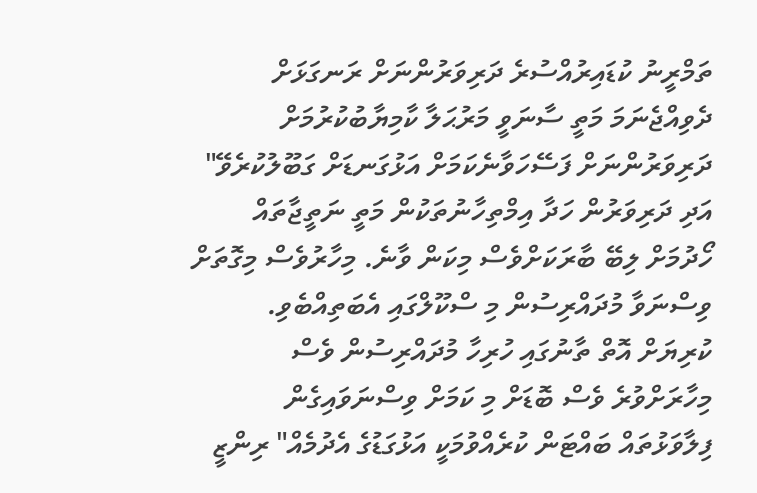ތަމްރީނު ކުޑައިރުއްސުރެ ދަރިވަރުންނަށް ރަނގަޅަށް ދެވިއްޖެނަމަ މަތީ ސާނަވީ މަރުޙަލާ ކާމިޔާބުކުރުމަށް ދަރިވަރުންނަށް ފަސޭހަވާނެކަމަށް އަޅުގަނޑަށް ގަބޫލުކުރެވޭ"
އަދި ދަރިވަރުން ހަދާ އިމްތިހާނުތަކުން މަތީ ނަތީޖާތައް ހޯދުމަށް ލިބޭ ބާރަކަށްވެސް މިކަން ވާނެ. މިހާރުވެސް މިގޮތަށް ވިސްނަވާ މުދައްރިސުން މި ސްކޫލްގައި އެބަތިއްބެވި. ކުރިޔަށް އޮތް ތާނުގައި ހުރިހާ މުދައްރިސުން ވެސް މިހާރަށްވުރެ ވެސް ބޮޑަށް މި ކަމަށް ވިސްނަވައިގެން ފިލާވަޅުތައް ބައްޓަން ކުރެއްވުމަކީ އަޅުގަޑުގެ އެދުމެއް" ރިންޒީ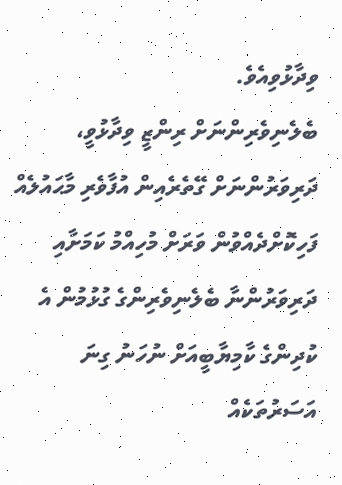ވިދާޅުވިއެވެ.
ބެލެނިވެރިންނަށް ރިންޒީ ވިދާޅުވީ، ދަރިވަރުންނަށް ގޭތެރެއިން އުފާވެރި މާޙައުލެއް ފަހިކޮށްދެއްވުން ވަރަށް މުހިއްމު ކަމަށާއި ދަރިވަރުންނާ ބެލެނިވެރިންގެ ގުޅުމުން އެ ކުދިންގެ ކާމިޔާބީއަށް ނުހަނު ގިނަ އަސަރުތަކެއް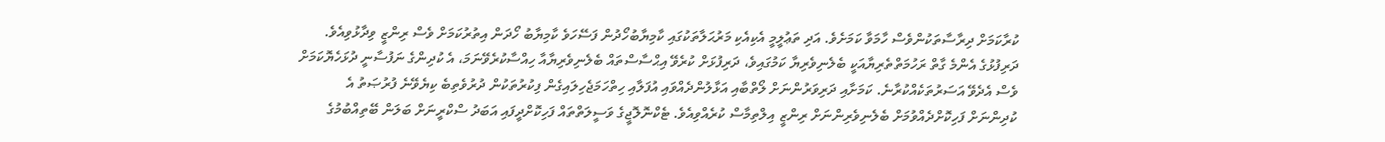ކުރާކަމަށް ދިރާސާތަކުންވެސް ހާމަވާ ކަމަށެވެ. އަދި ތަޢުލީމީ އެކިއެކި މަރުޙަލާތަކުގައި ކާމިޔާބުހޯދުން ފަސޭހަވެ ކާމިޔާބު ހޯދަން އިތުރުކަމަށް ވެސް ރިންޒީ ވިދާޅުވިއެވެ.
ދަރިފުޅުގެ އެންމެ ގާތް ރަހުމަތްތެރިޔާއަކީ ބެލެނިވެރިޔާ ކަމުގައިވެ، ދަރިފުޅަށް ކުރެވޭ އިޙްސާސްތައް ބެލެނިވެރިޔާއާ ހިއްސާކުރެވޭނަމަ، އެ ކުދިންގެ ނަފުސާނީ ދުޅަހެޔޮކަމަށް ވެސް އެދެވޭ އަސަރުތަކެއްކުރާނެ. ކަމަށާއި ދަރިވަރުންނަށް ލޯތްބާއި އަޅާލުންދެއްވައި އުފަލާއި ހިތްހަމަޖެހިލައިގެން ފިކުރުތަކުން ދުރުވެތިބެ ކިޔެވޭނެ ފުރުޞަތު އެ ކުދިންނަށް ފަހިކޮށްދެއްވުމަށް ބެލެނިވެރިންނަށް ރިންޒީ އިލްތިމާސް ކުރެއްވިއެވެ. ޓެކްނޮލޮޖީގެ ވަސީލަތްތައް ފަހިކޮށްދީފައި އަބަދު ސްކްރީނަށް ބަލަން ބޭތިއްބުމުގެ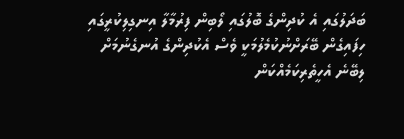ބަދަލުގައި އެ ކުދިންގެ ބޮލުގައި ލޯބިން ފިރުމާލާ އިނގިލިކުރީގައި ހިފައިގެން ބޭރަށްނުކުމެލުމަކީ ވެސް އެކުދިންގެ އުނގެނުމަށް ލިބޭނެ އެހީތެރިކަމެއްކަން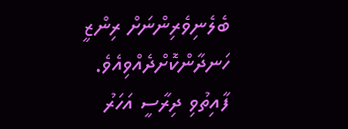ބެލެނިވެރިންނަށް ރިންޒީ ހަނދާންކޮށްދެއްވިއެވެ.
ފާއިތުވި ދިރާސީ އަހަރު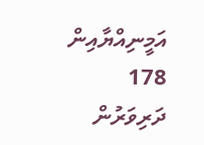އަމީނިއްޔާއިން 178 ދަރިވަރުން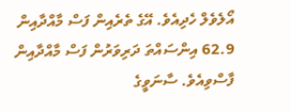އޯލެވެލް ހެދިއެވެ. އޭގެ ތެރެއިން ފަސް މާއްދާއިން 62.9 އިންސައްތަ ދަރިވަރުން ފަސް މާއްދާއިން ފާސްވިއެވެ. ސާނަވީގެ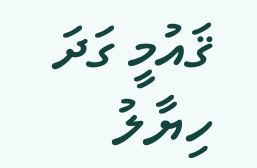ޤައުމީ ގަދަ
ހިޔާލު